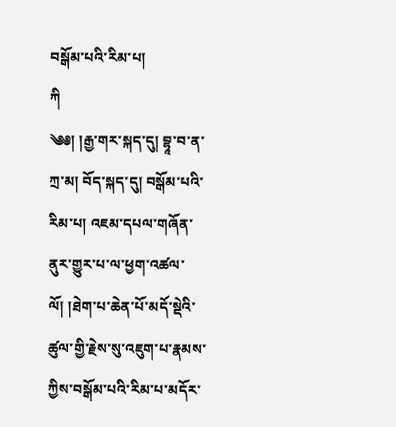བསྒོམ་པའི་རིམ་པ།
ཀི
༄༅། །རྒྱ་གར་སྐད་དུ། བྷཱ་བ་ན་ཀྲ་མ། བོད་སྐད་དུ། བསྒོམ་པའི་རིམ་པ། འཇམ་དཔལ་གཞོན་ནུར་གྱུར་པ་ལ་ཕྱག་འཚལ་ལོ། །ཐེག་པ་ཆེན་པོ་མདོ་སྡེའི་ཚུལ་གྱི་རྗེས་སུ་འཇུག་པ་རྣམས་ཀྱིས་བསྒོམ་པའི་རིམ་པ་མདོར་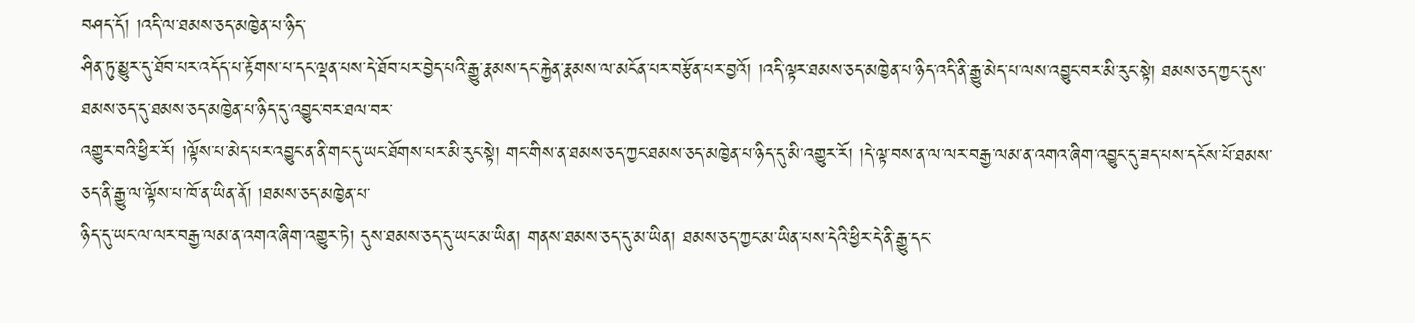བཤད་དོ། །འདི་ལ་ཐམས་ཅད་མཁྱེན་པ་ཉིད་
ཤིན་ཏུ་མྱུར་དུ་ཐོབ་པར་འདོད་པ་རྟོགས་པ་དང་ལྡན་པས་དེ་ཐོབ་པར་བྱེད་པའི་རྒྱུ་རྣམས་དང་རྐྱེན་རྣམས་ལ་མངོན་པར་བརྩོན་པར་བྱའོ། །འདི་ལྟར་ཐམས་ཅད་མཁྱེན་པ་ཉིད་འདི་ནི་རྒྱུ་མེད་པ་ལས་འབྱུང་བར་མི་རུང་སྟེ། ཐམས་ཅད་ཀྱང་དུས་ཐམས་ཅད་དུ་ཐམས་ཅད་མཁྱེན་པ་ཉིད་དུ་འབྱུང་བར་ཐལ་བར་
འགྱུར་བའི་ཕྱིར་རོ། །ལྟོས་པ་མེད་པར་འབྱུང་ན་ནི་གང་དུ་ཡང་ཐོགས་པར་མི་རུང་སྟེ། གང་གིས་ན་ཐམས་ཅད་ཀྱང་ཐམས་ཅད་མཁྱེན་པ་ཉིད་དུ་མི་འགྱུར་རོ། །དེ་ལྟ་བས་ན་ལ་ལར་བརྒྱ་ལམ་ན་འགའ་ཞིག་འབྱུང་དུ་ཟད་པས་དངོས་པོ་ཐམས་ཅད་ནི་རྒྱུ་ལ་ལྟོས་པ་ཁོ་ན་ཡིན་ནོ། །ཐམས་ཅད་མཁྱེན་པ་
ཉིད་དུ་ཡང་ལ་ལར་བརྒྱ་ལམ་ན་འགའ་ཞིག་འགྱུར་ཏེ། དུས་ཐམས་ཅད་དུ་ཡང་མ་ཡིན། གནས་ཐམས་ཅད་དུ་མ་ཡིན། ཐམས་ཅད་ཀྱང་མ་ཡིན་པས་དེའི་ཕྱིར་དེ་ནི་རྒྱུ་དང་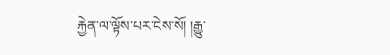རྐྱེན་ལ་ལྟོས་པར་ངེས་སོ། །རྒྱུ་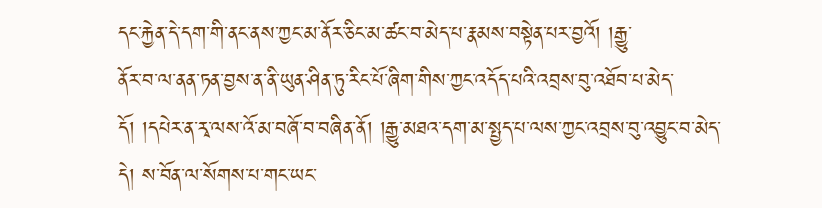དང་རྐྱེན་དེ་དག་གི་ནང་ནས་ཀྱང་མ་ནོར་ཅིང་མ་ཚང་བ་མེད་པ་རྣམས་བསྟེན་པར་བྱའོ། །རྒྱུ་
ནོར་བ་ལ་ནན་ཏན་བྱས་ན་ནི་ཡུན་ཤིན་ཏུ་རིང་པོ་ཞིག་གིས་ཀྱང་འདོད་པའི་འབྲས་བུ་འཐོབ་པ་མེད་དོ། །དཔེར་ན་རྭ་ལས་འོ་མ་བཞོ་བ་བཞིན་ནོ། །རྒྱུ་མཐའ་དག་མ་སྤྱད་པ་ལས་ཀྱང་འབྲས་བུ་འབྱུང་བ་མེད་དེ། ས་བོན་ལ་སོགས་པ་གང་ཡང་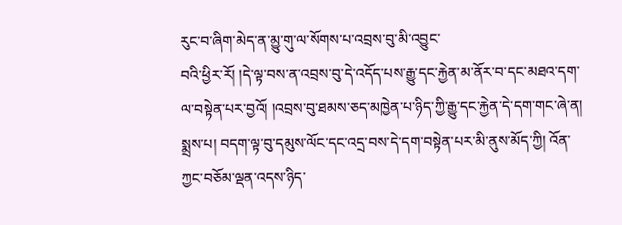རུང་བ་ཞིག་མེད་ན་མྱུ་གུ་ལ་སོགས་པ་འབྲས་བུ་མི་འབྱུང་
བའི་ཕྱིར་རོ། །དེ་ལྟ་བས་ན་འབྲས་བུ་དེ་འདོད་པས་རྒྱུ་དང་རྐྱེན་མ་ནོར་བ་དང་མཐའ་དག་ལ་བསྟེན་པར་བྱའོ། །འབྲས་བུ་ཐམས་ཅད་མཁྱེན་པ་ཉིད་ཀྱི་རྒྱུ་དང་རྐྱེན་དེ་དག་གང་ཞེ་ན། སྨྲས་པ། བདག་ལྟ་བུ་དམུས་ལོང་དང་འདྲ་བས་དེ་དག་བསྟེན་པར་མི་ནུས་མོད་ཀྱི། འོན་ཀྱང་བཅོམ་ལྡན་འདས་ཉིད་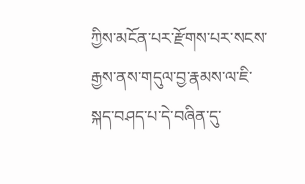ཀྱིས་མངོན་པར་རྫོགས་པར་སངས་རྒྱས་ནས་གདུལ་བྱ་རྣམས་ལ་ཇི་སྐད་བཤད་པ་དེ་བཞིན་དུ་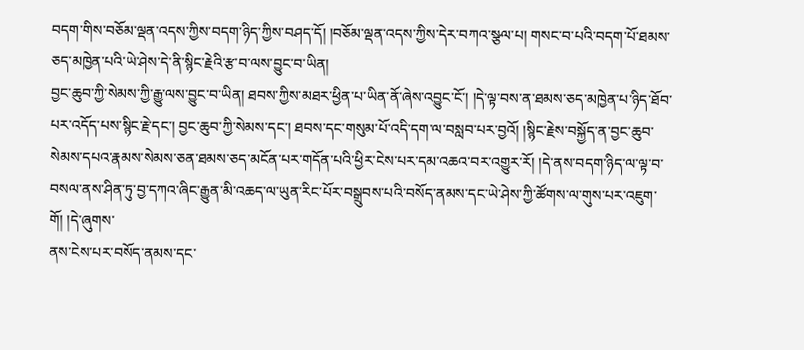བདག་གིས་བཅོམ་ལྡན་འདས་ཀྱིས་བདག་ཉིད་ཀྱིས་བཤད་དོ། །བཅོམ་ལྡན་འདས་ཀྱིས་དེར་བཀའ་སྩལ་པ། གསང་བ་པའི་བདག་པོ་ཐམས་ཅད་མཁྱེན་པའི་ཡེ་ཤེས་དེ་ནི་སྙིང་རྗེའི་རྩ་བ་ལས་བྱུང་བ་ཡིན།
བྱང་ཆུབ་ཀྱི་སེམས་ཀྱི་རྒྱུ་ལས་བྱུང་བ་ཡིན། ཐབས་ཀྱིས་མཐར་ཕྱིན་པ་ཡིན་ནོ་ཞེས་འབྱུང་ངོ་། །དེ་ལྟ་བས་ན་ཐམས་ཅད་མཁྱེན་པ་ཉིད་ཐོབ་པར་འདོད་པས་སྙིང་རྗེ་དང་། བྱང་ཆུབ་ཀྱི་སེམས་དང་། ཐབས་དང་གསུམ་པོ་འདི་དག་ལ་བསླབ་པར་བྱའོ། །སྙིང་རྗེས་བསྐྱོད་ན་བྱང་ཆུབ་
སེམས་དཔའ་རྣམས་སེམས་ཅན་ཐམས་ཅད་མངོན་པར་གདོན་པའི་ཕྱིར་ངེས་པར་དམ་འཆའ་བར་འགྱུར་རོ། །དེ་ནས་བདག་ཉིད་ལ་ལྟ་བ་བསལ་ནས་ཤིན་ཏུ་བྱ་དཀའ་ཞིང་རྒྱུན་མི་འཆད་ལ་ཡུན་རིང་པོར་བསྒྲུབས་པའི་བསོད་ནམས་དང་ཡེ་ཤེས་ཀྱི་ཚོགས་ལ་གུས་པར་འཇུག་གོ། །དེ་ཞུགས་
ནས་ངེས་པར་བསོད་ནམས་དང་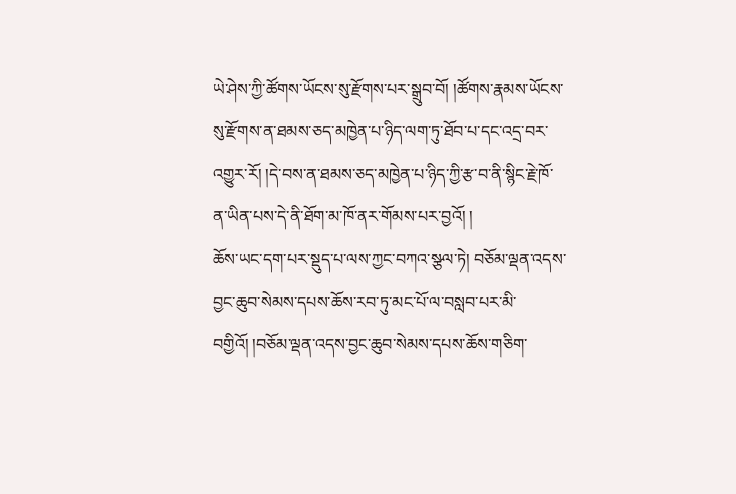ཡེ་ཤེས་ཀྱི་ཚོགས་ཡོངས་སུ་རྫོགས་པར་སྒྲུབ་བོ། །ཚོགས་རྣམས་ཡོངས་སུ་རྫོགས་ན་ཐམས་ཅད་མཁྱེན་པ་ཉིད་ལག་ཏུ་ཐོབ་པ་དང་འདྲ་བར་འགྱུར་རོ། །དེ་བས་ན་ཐམས་ཅད་མཁྱེན་པ་ཉིད་ཀྱི་རྩ་བ་ནི་སྙིང་རྗེ་ཁོ་ན་ཡིན་པས་དེ་ནི་ཐོག་མ་ཁོ་ནར་གོམས་པར་བྱའོ། །
ཆོས་ཡང་དག་པར་སྡུད་པ་ལས་ཀྱང་བཀའ་སྩལ་ཏེ། བཅོམ་ལྡན་འདས་བྱང་ཆུབ་སེམས་དཔས་ཆོས་རབ་ཏུ་མང་པོ་ལ་བསླབ་པར་མི་བགྱིའོ། །བཅོམ་ལྡན་འདས་བྱང་ཆུབ་སེམས་དཔས་ཆོས་གཅིག་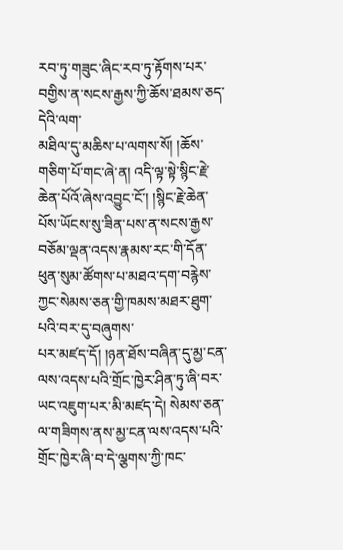རབ་ཏུ་གཟུང་ཞིང་རབ་ཏུ་རྟོགས་པར་བགྱིས་ན་སངས་རྒྱས་ཀྱི་ཆོས་ཐམས་ཅད་དེའི་ལག་
མཐིལ་དུ་མཆིས་པ་ལགས་སོ། །ཆོས་གཅིག་པོ་གང་ཞེ་ན། འདི་ལྟ་སྟེ་སྙིང་རྗེ་ཆེན་པོའོ་ཞེས་འབྱུང་ངོ་། །སྙིང་རྗེ་ཆེན་པོས་ཡོངས་སུ་ཟིན་པས་ན་སངས་རྒྱས་བཅོམ་ལྡན་འདས་རྣམས་རང་གི་དོན་ཕུན་སུམ་ཚོགས་པ་མཐའ་དག་བརྙེས་ཀྱང་སེམས་ཅན་གྱི་ཁམས་མཐར་ཐུག་པའི་བར་དུ་བཞུགས་
པར་མཛད་དོ། །ཉན་ཐོས་བཞིན་དུ་མྱ་ངན་ལས་འདས་པའི་གྲོང་ཁྱེར་ཤིན་ཏུ་ཞི་བར་ཡང་འཇུག་པར་མི་མཛད་དེ། སེམས་ཅན་ལ་གཟིགས་ནས་མྱ་ངན་ལས་འདས་པའི་གྲོང་ཁྱེར་ཞི་བ་དེ་ལྕགས་ཀྱི་ཁང་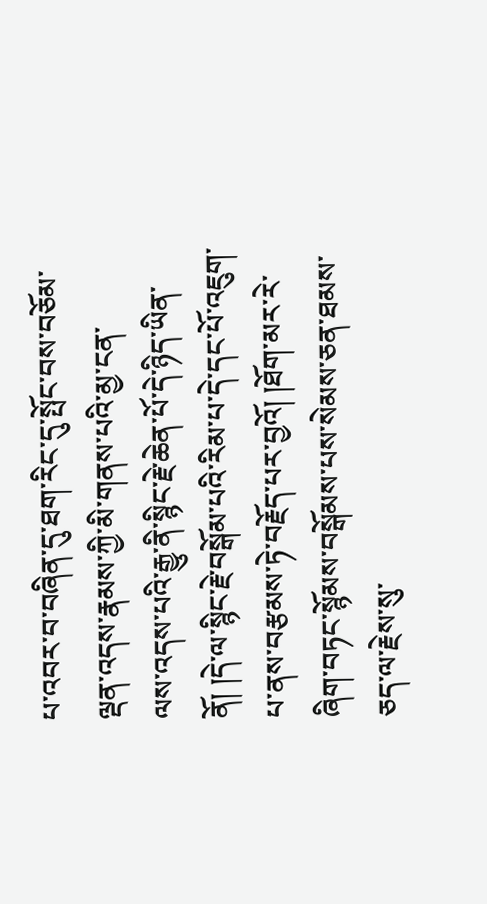པ་འབར་བ་བཞིན་དུ་ཐག་རིང་དུ་སྤོང་བས་བཅོམ་ལྡན་འདས་རྣམས་ཀྱི་མི་གནས་པའི་མྱ་ངན་
ལས་འདས་པའི་རྒྱུ་ནི་སྙིང་རྗེ་ཆེན་པོ་དེ་ཉིད་ཡིན་ནོ། །དེ་ལ་སྙིང་རྗེ་བསྒོམ་པའི་རིམ་པ་དེ་དང་པོ་འཇུག་པ་ནས་བརྩམས་ཏེ་བརྗོད་པར་བྱའོ། །ཐོག་མར་རེ་ཞིག་བཏང་སྙོམས་བསྒོམས་པས་སེམས་ཅན་ཐམས་ཅད་ལ་རྗེས་སུ་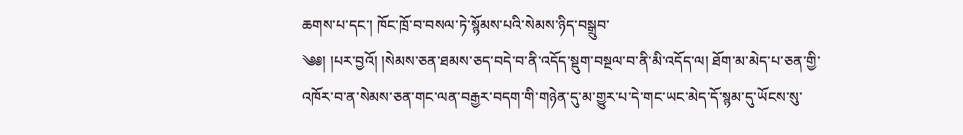ཆགས་པ་དང་། ཁོང་ཁྲོ་བ་བསལ་ཏེ་སྙོམས་པའི་སེམས་ཉིད་བསྒྲུབ་
༄༅། །པར་བྱའོ། །སེམས་ཅན་ཐམས་ཅད་བདེ་བ་ནི་འདོད་སྡུག་བསྔལ་བ་ནི་མི་འདོད་ལ། ཐོག་མ་མེད་པ་ཅན་གྱི་འཁོར་བ་ན་སེམས་ཅན་གང་ལན་བརྒྱར་བདག་གི་གཉེན་དུ་མ་གྱུར་པ་དེ་གང་ཡང་མེད་དོ་སྙམ་དུ་ཡོངས་སུ་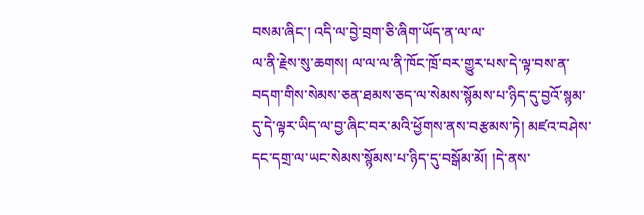བསམ་ཞིང་། འདི་ལ་བྱེ་བྲག་ཅི་ཞིག་ཡོད་ན་ལ་ལ་
ལ་ནི་རྗེས་སུ་ཆགས། ལ་ལ་ལ་ནི་ཁོང་ཁྲོ་བར་གྱུར་པས་དེ་ལྟ་བས་ན་བདག་གིས་སེམས་ཅན་ཐམས་ཅད་ལ་སེམས་སྙོམས་པ་ཉིད་དུ་བྱའོ་སྙམ་དུ་དེ་ལྟར་ཡིད་ལ་བྱ་ཞིང་བར་མའི་ཕྱོགས་ནས་བརྩམས་ཏེ། མཛའ་བཤེས་དང་དགྲ་ལ་ཡང་སེམས་སྙོམས་པ་ཉིད་དུ་བསྒོམ་མོ། །དེ་ནས་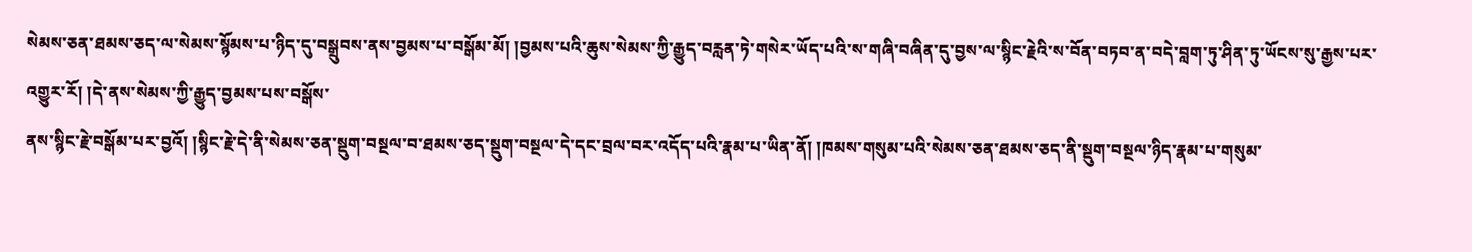སེམས་ཅན་ཐམས་ཅད་ལ་སེམས་སྙོམས་པ་ཉིད་དུ་བསྒྲུབས་ནས་བྱམས་པ་བསྒོམ་མོ། །བྱམས་པའི་ཆུས་སེམས་ཀྱི་རྒྱུད་བརླན་ཏེ་གསེར་ཡོད་པའི་ས་གཞི་བཞིན་དུ་བྱས་ལ་སྙིང་རྗེའི་ས་བོན་བཏབ་ན་བདེ་བླག་ཏུ་ཤིན་ཏུ་ཡོངས་སུ་རྒྱས་པར་འགྱུར་རོ། །དེ་ནས་སེམས་ཀྱི་རྒྱུད་བྱམས་པས་བསྒོས་
ནས་སྙིང་རྗེ་བསྒོམ་པར་བྱའོ། །སྙིང་རྗེ་དེ་ནི་སེམས་ཅན་སྡུག་བསྔལ་བ་ཐམས་ཅད་སྡུག་བསྔལ་དེ་དང་བྲལ་བར་འདོད་པའི་རྣམ་པ་ཡིན་ནོ། །ཁམས་གསུམ་པའི་སེམས་ཅན་ཐམས་ཅད་ནི་སྡུག་བསྔལ་ཉིད་རྣམ་པ་གསུམ་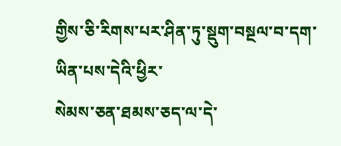གྱིས་ཅི་རིགས་པར་ཤིན་ཏུ་སྡུག་བསྔལ་བ་དག་ཡིན་པས་དེའི་ཕྱིར་
སེམས་ཅན་ཐམས་ཅད་ལ་དེ་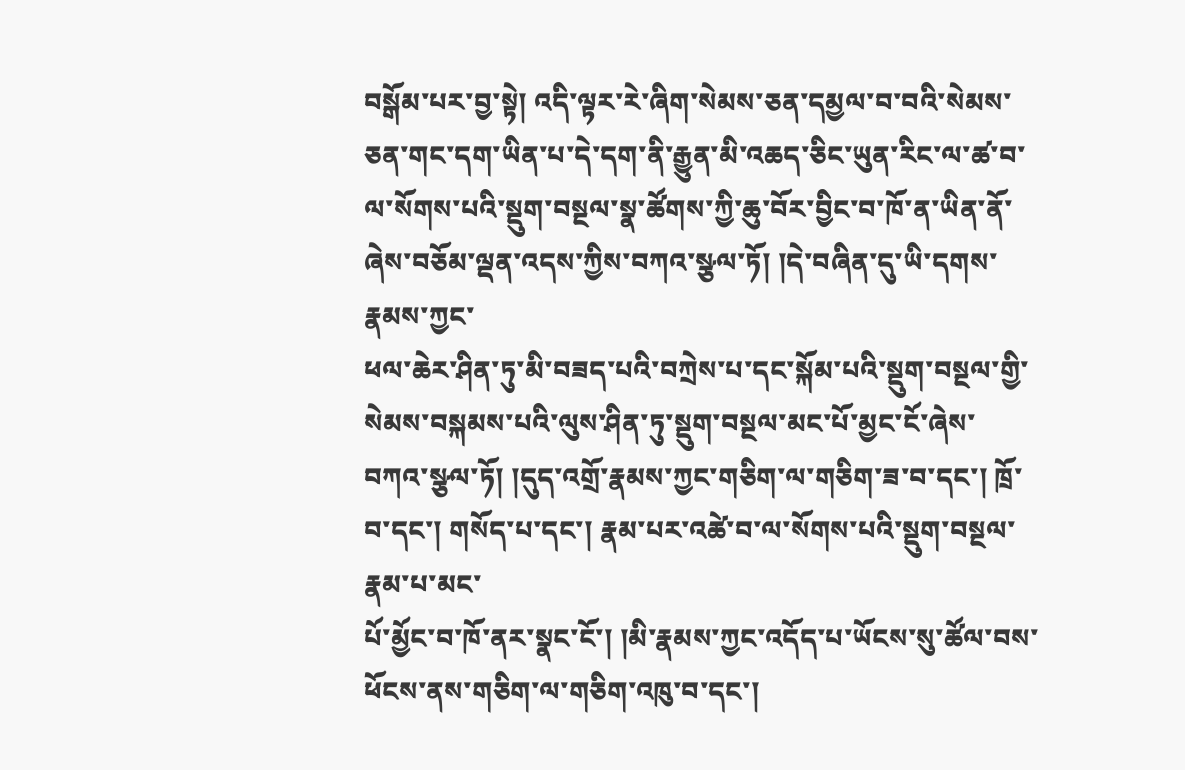བསྒོམ་པར་བྱ་སྟེ། འདི་ལྟར་རེ་ཞིག་སེམས་ཅན་དམྱལ་བ་བའི་སེམས་ཅན་གང་དག་ཡིན་པ་དེ་དག་ནི་རྒྱུན་མི་འཆད་ཅིང་ཡུན་རིང་ལ་ཚ་བ་ལ་སོགས་པའི་སྡུག་བསྔལ་སྣ་ཚོགས་ཀྱི་ཆུ་བོར་བྱིང་བ་ཁོ་ན་ཡིན་ནོ་ཞེས་བཅོམ་ལྡན་འདས་ཀྱིས་བཀའ་སྩལ་ཏོ། །དེ་བཞིན་དུ་ཡི་དགས་རྣམས་ཀྱང་
ཕལ་ཆེར་ཤིན་ཏུ་མི་བཟད་པའི་བཀྲེས་པ་དང་སྐོམ་པའི་སྡུག་བསྔལ་གྱི་སེམས་བསྐམས་པའི་ལུས་ཤིན་ཏུ་སྡུག་བསྔལ་མང་པོ་མྱང་ངོ་ཞེས་བཀའ་སྩལ་ཏོ། །དུད་འགྲོ་རྣམས་ཀྱང་གཅིག་ལ་གཅིག་ཟ་བ་དང་། ཁྲོ་བ་དང་། གསོད་པ་དང་། རྣམ་པར་འཚེ་བ་ལ་སོགས་པའི་སྡུག་བསྔལ་རྣམ་པ་མང་
པོ་མྱོང་བ་ཁོ་ནར་སྣང་ངོ་། །མི་རྣམས་ཀྱང་འདོད་པ་ཡོངས་སུ་ཚོལ་བས་ཕོངས་ནས་གཅིག་ལ་གཅིག་འཁུ་བ་དང་།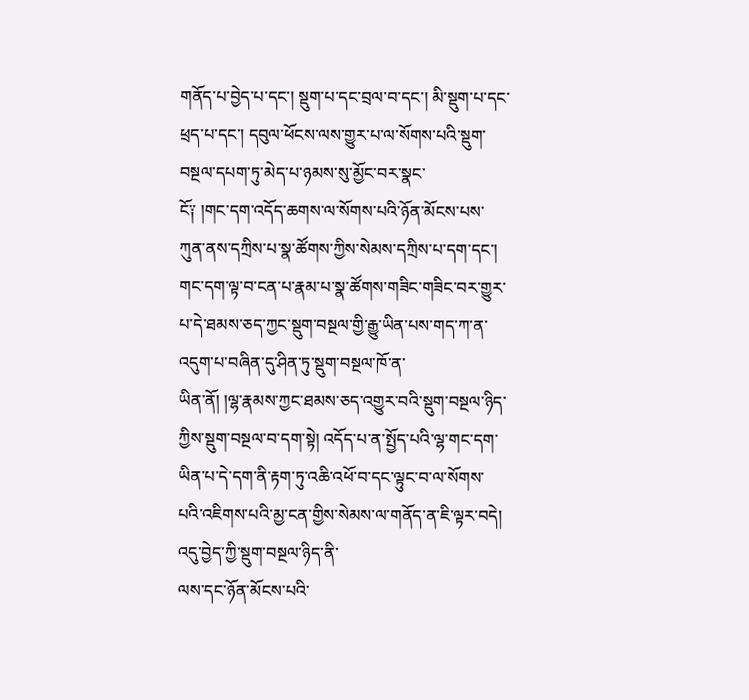གནོད་པ་བྱེད་པ་དང་། སྡུག་པ་དང་བྲལ་བ་དང་། མི་སྡུག་པ་དང་ཕྲད་པ་དང་། དབུལ་ཕོངས་ལས་གྱུར་པ་ལ་སོགས་པའི་སྡུག་བསྔལ་དཔག་ཏུ་མེད་པ་ཉམས་སུ་མྱོང་བར་སྣང་
ངོ༑ །གང་དག་འདོད་ཆགས་ལ་སོགས་པའི་ཉོན་མོངས་པས་ཀུན་ནས་དཀྲིས་པ་སྣ་ཚོགས་ཀྱིས་སེམས་དཀྲིས་པ་དག་དང་། གང་དག་ལྟ་བ་ངན་པ་རྣམ་པ་སྣ་ཚོགས་གཟིང་གཟིང་བར་གྱུར་པ་དེ་ཐམས་ཅད་ཀྱང་སྡུག་བསྔལ་གྱི་རྒྱུ་ཡིན་པས་གད་ཀ་ན་འདུག་པ་བཞིན་དུ་ཤིན་ཏུ་སྡུག་བསྔལ་ཁོ་ན་
ཡིན་ནོ། །ལྷ་རྣམས་ཀྱང་ཐམས་ཅད་འགྱུར་བའི་སྡུག་བསྔལ་ཉིད་ཀྱིས་སྡུག་བསྔལ་བ་དག་སྟེ། འདོད་པ་ན་སྤྱོད་པའི་ལྷ་གང་དག་ཡིན་པ་དེ་དག་ནི་རྟག་ཏུ་འཆི་འཕོ་བ་དང་ལྟུང་བ་ལ་སོགས་པའི་འཇིགས་པའི་མྱ་ངན་གྱིས་སེམས་ལ་གནོད་ན་ཇི་ལྟར་བདེ། འདུ་བྱེད་ཀྱི་སྡུག་བསྔལ་ཉིད་ནི་
ལས་དང་ཉོན་མོངས་པའི་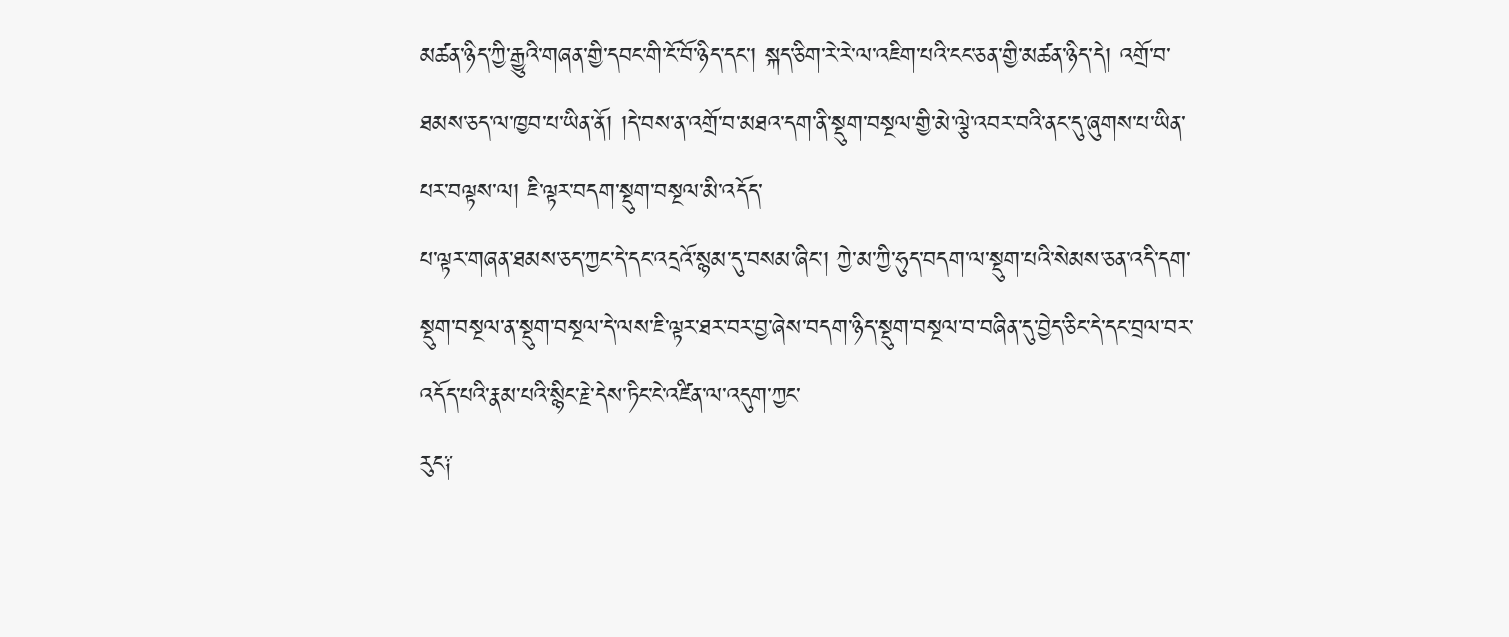མཚན་ཉིད་ཀྱི་རྒྱུའི་གཞན་གྱི་དབང་གི་ངོ་བོ་ཉིད་དང་། སྐད་ཅིག་རེ་རེ་ལ་འཇིག་པའི་ངང་ཅན་གྱི་མཚན་ཉིད་དེ། འགྲོ་བ་ཐམས་ཅད་ལ་ཁྱབ་པ་ཡིན་ནོ། །དེ་བས་ན་འགྲོ་བ་མཐའ་དག་ནི་སྡུག་བསྔལ་གྱི་མེ་ལྕེ་འབར་བའི་ནང་དུ་ཞུགས་པ་ཡིན་པར་བལྟས་ལ། ཇི་ལྟར་བདག་སྡུག་བསྔལ་མི་འདོད་
པ་ལྟར་གཞན་ཐམས་ཅད་ཀྱང་དེ་དང་འདྲའོ་སྙམ་དུ་བསམ་ཞིང་། ཀྱེ་མ་ཀྱི་ཧུད་བདག་ལ་སྡུག་པའི་སེམས་ཅན་འདི་དག་སྡུག་བསྔལ་ན་སྡུག་བསྔལ་དེ་ལས་ཇི་ལྟར་ཐར་བར་བྱ་ཞེས་བདག་ཉིད་སྡུག་བསྔལ་བ་བཞིན་དུ་བྱེད་ཅིང་དེ་དང་བྲལ་བར་འདོད་པའི་རྣམ་པའི་སྙིང་རྗེ་དེས་ཏིང་ངེ་འཛིན་ལ་འདུག་ཀྱང་
རུང༑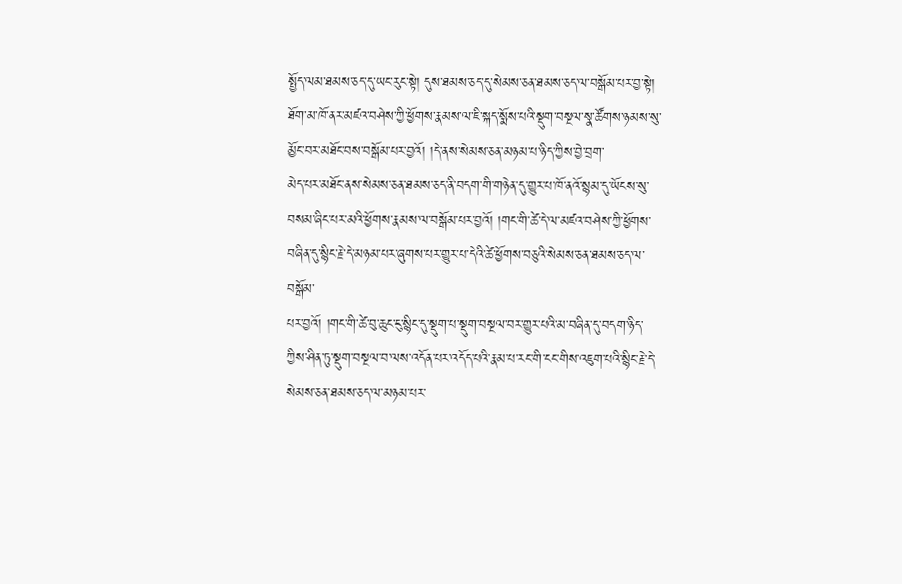སྤྱོད་ལམ་ཐམས་ཅད་དུ་ཡང་རུང་སྟེ། དུས་ཐམས་ཅད་དུ་སེམས་ཅན་ཐམས་ཅད་ལ་བསྒོམ་པར་བྱ་སྟེ། ཐོག་མ་ཁོ་ནར་མཛའ་བཤེས་ཀྱི་ཕྱོགས་རྣམས་ལ་ཇི་སྐད་སྨོས་པའི་སྡུག་བསྔལ་སྣ་ཚོགས་ཉམས་སུ་མྱོང་བར་མཐོང་བས་བསྒོམ་པར་བྱའོ། །དེ་ནས་སེམས་ཅན་མཉམ་པ་ཉིད་ཀྱིས་བྱེ་བྲག་
མེད་པར་མཐོང་ནས་སེམས་ཅན་ཐམས་ཅད་ནི་བདག་གི་གཉེན་དུ་གྱུར་པ་ཁོ་ནའོ་སྙམ་དུ་ཡོངས་སུ་བསམ་ཞིང་པར་མའི་ཕྱོགས་རྣམས་ལ་བསྒོམ་པར་བྱའོ། །གང་གི་ཚེ་དེ་ལ་མཛའ་བཤེས་ཀྱི་ཕྱོགས་བཞིན་དུ་སྙིང་རྗེ་དེ་མཉམ་པར་ཞུགས་པར་གྱུར་པ་དེའི་ཚེ་ཕྱོགས་བཅུའི་སེམས་ཅན་ཐམས་ཅད་ལ་བསྒོམ་
པར་བྱའོ། །གང་གི་ཚེ་བུ་ཆུང་ངུ་སྙིང་དུ་སྡུག་པ་སྡུག་བསྔལ་བར་གྱུར་པའི་མ་བཞིན་དུ་བདག་ཉིད་ཀྱིས་ཤིན་ཏུ་སྡུག་བསྔལ་བ་ལས་འདོན་པར་འདོད་པའི་རྣམ་པ་རང་གི་ངང་གིས་འཇུག་པའི་སྙིང་རྗེ་དེ་སེམས་ཅན་ཐམས་ཅད་ལ་མཉམ་པར་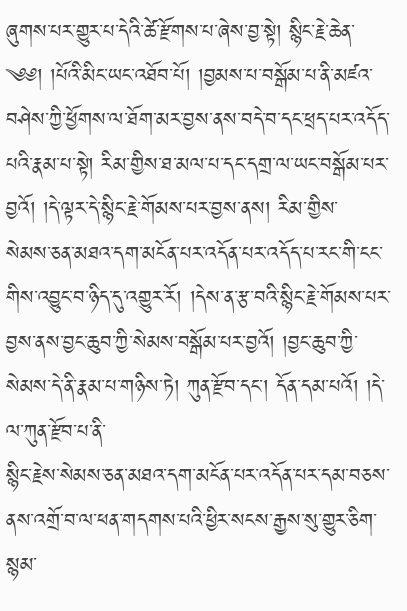ཞུགས་པར་གྱུར་པ་དེའི་ཚེ་རྫོགས་པ་ཞེས་བྱ་སྟེ། སྙིང་རྗེ་ཆེན་
༄༅། །པོའི་མིང་ཡང་འཐོབ་པོ། །བྱམས་པ་བསྒོམ་པ་ནི་མཛའ་བཤེས་ཀྱི་ཕྱོགས་ལ་ཐོག་མར་བྱས་ནས་བདེ་བ་དང་ཕྲད་པར་འདོད་པའི་རྣམ་པ་སྟེ། རིམ་གྱིས་ཐ་མལ་པ་དང་དགྲ་ལ་ཡང་བསྒོམ་པར་བྱའོ། །དེ་ལྟར་དེ་སྙིང་རྗེ་གོམས་པར་བྱས་ནས། རིམ་གྱིས་
སེམས་ཅན་མཐའ་དག་མངོན་པར་འདོན་པར་འདོད་པ་རང་གི་ངང་གིས་འབྱུང་བ་ཉིད་དུ་འགྱུར་རོ། །དེས་ན་རྩ་བའི་སྙིང་རྗེ་གོམས་པར་བྱས་ནས་བྱང་ཆུབ་ཀྱི་སེམས་བསྒོམ་པར་བྱའོ། །བྱང་ཆུབ་ཀྱི་སེམས་དེ་ནི་རྣམ་པ་གཉིས་ཏེ། ཀུན་རྫོབ་དང་། དོན་དམ་པའོ། །དེ་ལ་ཀུན་རྫོབ་པ་ནི་
སྙིང་རྗེས་སེམས་ཅན་མཐའ་དག་མངོན་པར་འདོན་པར་དམ་བཅས་ནས་འགྲོ་བ་ལ་ཕན་གདགས་པའི་ཕྱིར་སངས་རྒྱས་སུ་གྱུར་ཅིག་སྙམ་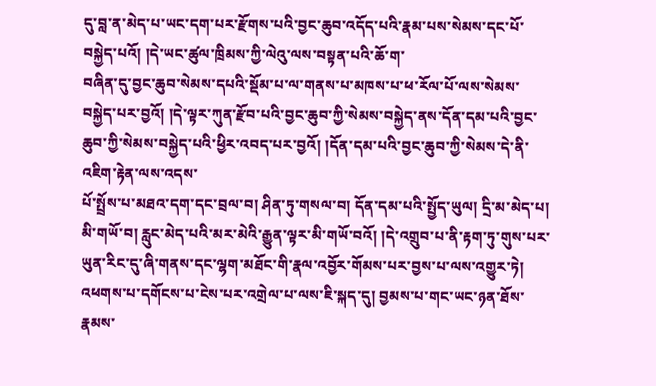དུ་བླ་ན་མེད་པ་ཡང་དག་པར་རྫོགས་པའི་བྱང་ཆུབ་འདོད་པའི་རྣམ་པས་སེམས་དང་པོ་བསྐྱེད་པའོ། །དེ་ཡང་ཚུལ་ཁྲིམས་ཀྱི་ལེའུ་ལས་བསྟན་པའི་ཆོ་ག་
བཞིན་དུ་བྱང་ཆུབ་སེམས་དཔའི་སྡོམ་པ་ལ་གནས་པ་མཁས་པ་ཕ་རོལ་པོ་ལས་སེམས་བསྐྱེད་པར་བྱའོ། །དེ་ལྟར་ཀུན་རྫོབ་པའི་བྱང་ཆུབ་ཀྱི་སེམས་བསྐྱེད་ནས་དོན་དམ་པའི་བྱང་ཆུབ་ཀྱི་སེམས་བསྐྱེད་པའི་ཕྱིར་འབད་པར་བྱའོ། །དོན་དམ་པའི་བྱང་ཆུབ་ཀྱི་སེམས་དེ་ནི་འཇིག་རྟེན་ལས་འདས་
པོ་སྤྲོས་པ་མཐའ་དག་དང་བྲལ་བ། ཤིན་ཏུ་གསལ་བ། དོན་དམ་པའི་སྤྱོད་ཡུལ། དྲི་མ་མེད་པ། མི་གཡོ་བ། རླུང་མེད་པའི་མར་མེའི་རྒྱུན་ལྟར་མི་གཡོ་བའོ། །དེ་འགྲུབ་པ་ནི་རྟག་ཏུ་གུས་པར་ཡུན་རིང་དུ་ཞི་གནས་དང་ལྷག་མཐོང་གི་རྣལ་འབྱོར་གོམས་པར་བྱས་པ་ལས་འགྱུར་ཏེ།
འཕགས་པ་དགོངས་པ་ངེས་པར་འགྲེལ་པ་ལས་ཇི་སྐད་དུ། བྱམས་པ་གང་ཡང་ཉན་ཐོས་རྣམས་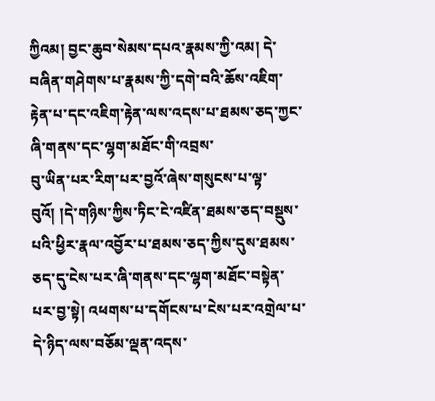ཀྱིའམ། བྱང་ཆུབ་སེམས་དཔའ་རྣམས་ཀྱི་འམ། དེ་བཞིན་གཤེགས་པ་རྣམས་ཀྱི་དགེ་བའི་ཆོས་འཇིག་རྟེན་པ་དང་འཇིག་རྟེན་ལས་འདས་པ་ཐམས་ཅད་ཀྱང་ཞི་གནས་དང་ལྷག་མཐོང་གི་འབྲས་
བུ་ཡིན་པར་རིག་པར་བྱའོ་ཞེས་གསུངས་པ་ལྟ་བུའོ། །དེ་གཉིས་ཀྱིས་ཏིང་ངེ་འཛིན་ཐམས་ཅད་བསྡུས་པའི་ཕྱིར་རྣལ་འབྱོར་པ་ཐམས་ཅད་ཀྱིས་དུས་ཐམས་ཅད་དུ་ངེས་པར་ཞི་གནས་དང་ལྷག་མཐོང་བསྟེན་པར་བྱ་སྟེ། འཕགས་པ་དགོངས་པ་ངེས་པར་འགྲེལ་པ་དེ་ཉིད་ལས་བཅོམ་ལྡན་འདས་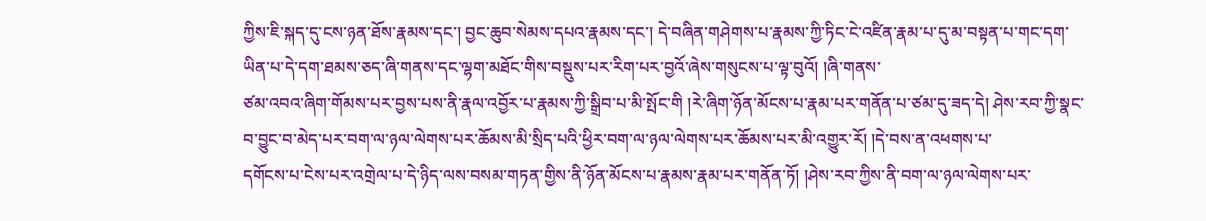ཀྱིས་ཇི་སྐད་དུ་ངས་ཉན་ཐོས་རྣམས་དང་། བྱང་ཆུབ་སེམས་དཔའ་རྣམས་དང་། དེ་བཞིན་གཤེགས་པ་རྣམས་ཀྱི་ཏིང་ངེ་འཛིན་རྣམ་པ་དུ་མ་བསྟན་པ་གང་དག་ཡིན་པ་དེ་དག་ཐམས་ཅད་ཞི་གནས་དང་ལྷག་མཐོང་གིས་བསྡུས་པར་རིག་པར་བྱའོ་ཞེས་གསུངས་པ་ལྟ་བུའོ། །ཞི་གནས་
ཙམ་འབའ་ཞིག་གོམས་པར་བྱས་པས་ནི་རྣལ་འབྱོར་པ་རྣམས་ཀྱི་སྒྲིབ་པ་མི་སྤོང་གི །རེ་ཞིག་ཉོན་མོངས་པ་རྣམ་པར་གནོན་པ་ཙམ་དུ་ཟད་དེ། ཤེས་རབ་ཀྱི་སྣང་བ་བྱུང་བ་མེད་པར་བག་ལ་ཉལ་ལེགས་པར་ཆོམས་མི་སྲིད་པའི་ཕྱིར་བག་ལ་ཉལ་ལེགས་པར་ཆོམས་པར་མི་འགྱུར་རོ། །དེ་བས་ན་འཕགས་པ་
དགོངས་པ་ངེས་པར་འགྲེལ་པ་དེ་ཉིད་ལས་བསམ་གཏན་གྱིས་ནི་ཉོན་མོངས་པ་རྣམས་རྣམ་པར་གནོན་ཏོ། །ཤེས་རབ་ཀྱིས་ནི་བག་ལ་ཉལ་ལེགས་པར་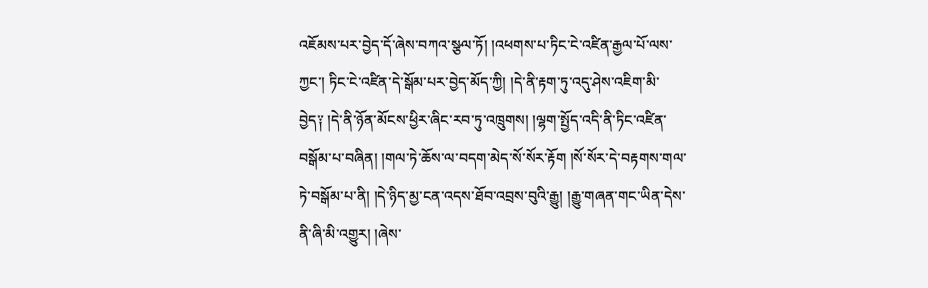འཇོམས་པར་བྱེད་དོ་ཞེས་བཀའ་སྩལ་ཏོ། །འཕགས་པ་ཏིང་ངེ་འཛིན་རྒྱལ་པོ་ལས་ཀྱང་། ཏིང་ངེ་འཛིན་དེ་སྒོམ་པར་བྱེད་མོད་ཀྱི། །དེ་ནི་རྟག་ཏུ་འདུ་ཤེས་འཇིག་མི་
བྱེད༑ །དེ་ནི་ཉོན་མོངས་ཕྱིར་ཞིང་རབ་ཏུ་འཁྲུགས། །ལྷག་སྤྱོད་འདི་ནི་ཏིང་འཛིན་བསྒོམ་པ་བཞིན། །གལ་ཏེ་ཆོས་ལ་བདག་མེད་སོ་སོར་རྟོག །སོ་སོར་དེ་བརྟགས་གལ་ཏེ་བསྒོམ་པ་ནི། །དེ་ཉིད་མྱ་ངན་འདས་ཐོབ་འབྲས་བུའི་རྒྱུ། །རྒྱུ་གཞན་གང་ཡིན་དེས་ནི་ཞི་མི་འགྱུར། །ཞེས་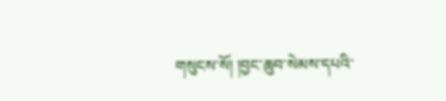གསུངས་སོ། །བྱང་ཆུབ་སེམས་དཔའི་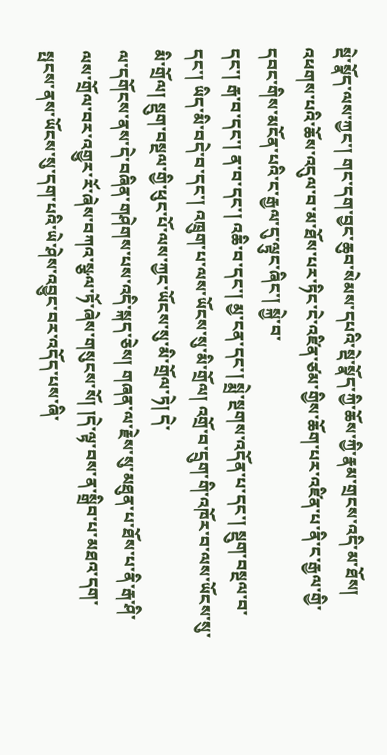སྡེ་སྣོད་ལས་ཀྱང་། གང་དག་བྱང་ཆུབ་སེམས་དཔའི་སྡེ་སྣོད་ཀྱི་ཆོས་ཀྱི་རྣམ་གྲངས་འདི་མ་ཐོས། འཕགས་པའི་ཆོས་འདུལ་བ་མ་ཐོས་པར་ཏིང་ངེ་འཛིན་ཙམ་གྱིས་ཆོག་པར་འཛིན་པ་ནི་ང་རྒྱལ་གྱི་དབང་གིས་མངོན་པའི་ང་རྒྱལ་དུ་ལྟུང་ཞིང་། སྐྱེ་བ་
དང་། རྒ་བ་དང་། ན་བ་དང་། འཆི་བ་དང་། མྱ་ངན་དང་། སྨྲེ་སྔགས་འདོན་པ་དང་། སྡུག་བསྔལ་བ་དང་། ཡིད་མི་བདེ་བ་དང་། འཁྲུག་པ་ལས་ཡོངས་སུ་མི་གྲོལ། འགྲོ་བ་དྲུག་གི་འཁོར་བ་ལས་ཡོངས་སུ་མི་གྲོལ། སྡུག་བསྔལ་གྱི་ཕུང་པོ་ལས་ཀྱང་ཡོངས་སུ་མི་གྲོལ་ཏེ། དེ་
ལ་དགོངས་ནས་དེ་བཞིན་གཤེགས་པས་འདི་སྐད་ཅེས། གཞན་ལ་རྗེས་སུ་མཐུན་པ་ཐོས་པ་ནི་རྒ་ཤི་ལས་གྲོལ་བར་འགྱུར་རོ་ཞེས་བཀའ་སྩལ་ཏོ་ཞེས་གསུངས་སོ། །དེ་ལྟ་བས་ན་སྒྲིབ་པ་མཐའ་དག་སྤངས་ནས་ཡོངས་སུ་དག་པའི་ཡེ་ཤེས་འབྱུང་བར་འདོད་པས་ཞི་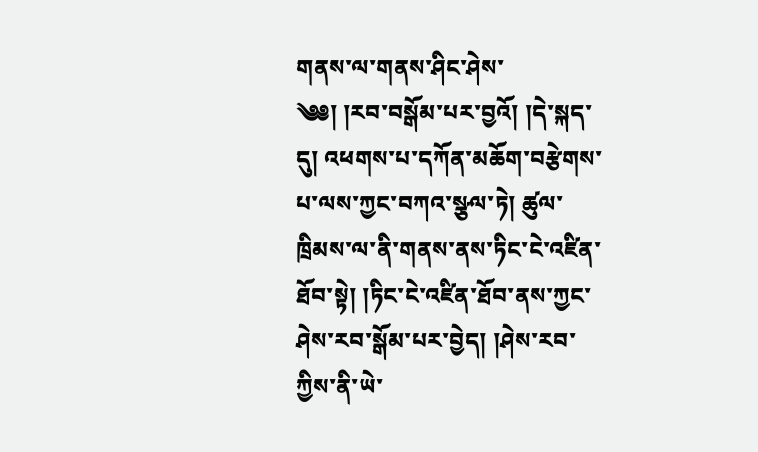གནས་ལ་གནས་ཤིང་ཤེས་
༄༅། །རབ་བསྒོམ་པར་བྱའོ། །དེ་སྐད་དུ། འཕགས་པ་དཀོན་མཆོག་བརྩེགས་པ་ལས་ཀྱང་བཀའ་སྩལ་ཏེ། ཚུལ་ཁྲིམས་ལ་ནི་གནས་ནས་ཏིང་ངེ་འཛིན་ཐོབ་སྟེ། །ཏིང་ངེ་འཛིན་ཐོབ་ནས་ཀྱང་ཤེས་རབ་སྒོམ་པར་བྱེད། །ཤེས་རབ་ཀྱིས་ནི་ཡེ་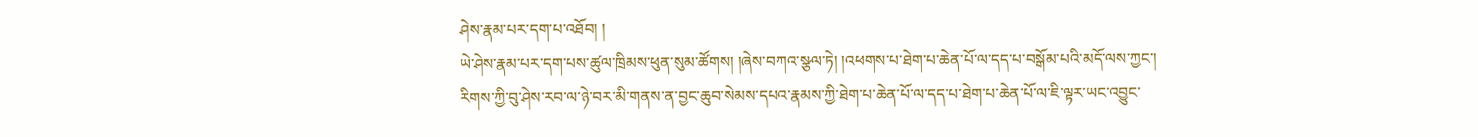ཤེས་རྣམ་པར་དག་པ་འཐོབ། །
ཡེ་ཤེས་རྣམ་པར་དག་པས་ཚུལ་ཁྲིམས་ཕུན་སུམ་ཚོགས། །ཞེས་བཀའ་སྩལ་ཏེ། །འཕགས་པ་ཐེག་པ་ཆེན་པོ་ལ་དད་པ་བསྒོམ་པའི་མདོ་ལས་ཀྱང་། རིགས་ཀྱི་བུ་ཤེས་རབ་ལ་ཉེ་བར་མི་གནས་ན་བྱང་ཆུབ་སེམས་དཔའ་རྣམས་ཀྱི་ཐེག་པ་ཆེན་པོ་ལ་དད་པ་ཐེག་པ་ཆེན་པོ་ལ་ཇི་ལྟར་ཡང་འབྱུང་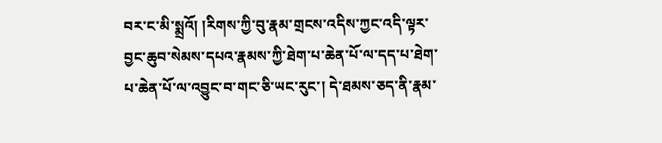བར་ང་མི་སྨྲའོ། །རིགས་ཀྱི་བུ་རྣམ་གྲངས་འདིས་ཀྱང་འདི་ལྟར་བྱང་ཆུབ་སེམས་དཔའ་རྣམས་ཀྱི་ཐེག་པ་ཆེན་པོ་ལ་དད་པ་ཐེག་པ་ཆེན་པོ་ལ་འབྱུང་བ་གང་ཅི་ཡང་རུང་། དེ་ཐམས་ཅད་ནི་རྣམ་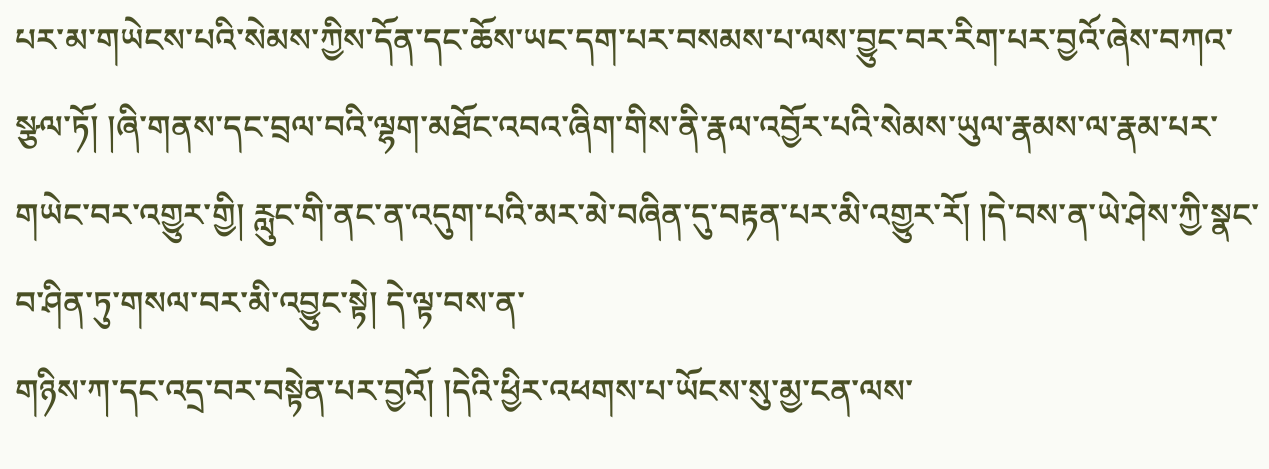པར་མ་གཡེངས་པའི་སེམས་ཀྱིས་དོན་དང་ཆོས་ཡང་དག་པར་བསམས་པ་ལས་བྱུང་བར་རིག་པར་བྱའོ་ཞེས་བཀའ་
སྩལ་ཏོ། །ཞི་གནས་དང་བྲལ་བའི་ལྷག་མཐོང་འབའ་ཞིག་གིས་ནི་རྣལ་འབྱོར་པའི་སེམས་ཡུལ་རྣམས་ལ་རྣམ་པར་གཡེང་བར་འགྱུར་གྱི། རླུང་གི་ནང་ན་འདུག་པའི་མར་མེ་བཞིན་དུ་བརྟན་པར་མི་འགྱུར་རོ། །དེ་བས་ན་ཡེ་ཤེས་ཀྱི་སྣང་བ་ཤིན་ཏུ་གསལ་བར་མི་འབྱུང་སྟེ། དེ་ལྟ་བས་ན་
གཉིས་ཀ་དང་འདྲ་བར་བསྟེན་པར་བྱའོ། །དེའི་ཕྱིར་འཕགས་པ་ཡོངས་སུ་མྱ་ངན་ལས་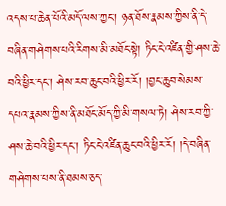འདས་པ་ཆེན་པོའི་མདོ་ལས་ཀྱང་། ཉན་ཐོས་རྣམས་ཀྱིས་ནི་དེ་བཞིན་གཤེགས་པའི་རིགས་མི་མཐོང་སྟེ། ཏིང་ངེ་འཛིན་གྱི་ཤས་ཆེ་བའི་ཕྱིར་དང་། ཤེས་རབ་ཆུང་བའི་ཕྱིར་རོ། །བྱང་ཆུབ་སེམས་
དཔའ་རྣམས་ཀྱིས་ནི་མཐོང་མོད་ཀྱི་མི་གསལ་ཏེ། ཤེས་རབ་ཀྱི་ཤས་ཆེ་བའི་ཕྱིར་དང་། ཏིང་ངེ་འཛིན་ཆུང་བའི་ཕྱིར་རོ། །དེ་བཞིན་གཤེགས་པས་ནི་ཐམས་ཅད་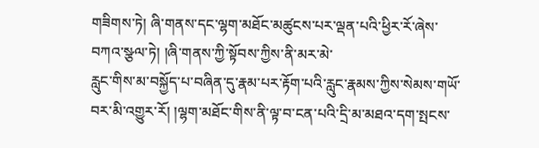གཟིགས་ཏེ། ཞི་གནས་དང་ལྷག་མཐོང་མཚུངས་པར་ལྡན་པའི་ཕྱིར་རོ་ཞེས་བཀའ་སྩལ་ཏེ། །ཞི་གནས་ཀྱི་སྟོབས་ཀྱིས་ནི་མར་མེ་
རླུང་གིས་མ་བསྐྱོད་པ་བཞིན་དུ་རྣམ་པར་རྟོག་པའི་རླུང་རྣམས་ཀྱིས་སེམས་གཡོ་བར་མི་འགྱུར་རོ། །ལྷག་མཐོང་གིས་ནི་ལྟ་བ་ངན་པའི་དྲི་མ་མཐའ་དག་སྤངས་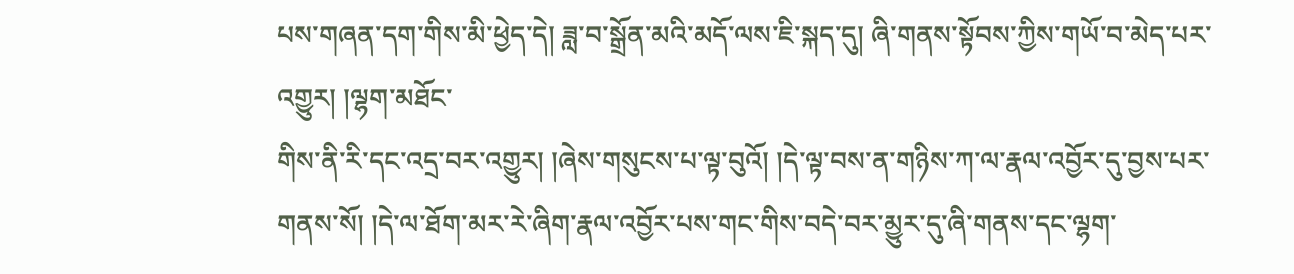པས་གཞན་དག་གིས་མི་ཕྱེད་དེ། ཟླ་བ་སྒྲོན་མའི་མདོ་ལས་ཇི་སྐད་དུ། ཞི་གནས་སྟོབས་ཀྱིས་གཡོ་བ་མེད་པར་འགྱུར། །ལྷག་མཐོང་
གིས་ནི་རི་དང་འདྲ་བར་འགྱུར། །ཞེས་གསུངས་པ་ལྟ་བུའོ། །དེ་ལྟ་བས་ན་གཉིས་ཀ་ལ་རྣལ་འབྱོར་དུ་བྱས་པར་གནས་སོ། །དེ་ལ་ཐོག་མར་རེ་ཞིག་རྣལ་འབྱོར་པས་གང་གིས་བདེ་བར་མྱུར་དུ་ཞི་གནས་དང་ལྷག་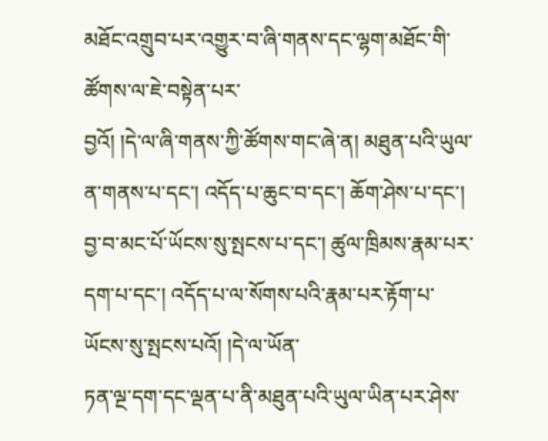མཐོང་འགྲུབ་པར་འགྱུར་བ་ཞི་གནས་དང་ལྷག་མཐོང་གི་ཚོགས་ལ་ཇེ་བསྟེན་པར་
བྱའོ། །དེ་ལ་ཞི་གནས་ཀྱི་ཚོགས་གང་ཞེ་ན། མཐུན་པའི་ཡུལ་ན་གནས་པ་དང་། འདོད་པ་ཆུང་བ་དང་། ཆོག་ཤེས་པ་དང་། བྱ་བ་མང་པོ་ཡོངས་སུ་སྤངས་པ་དང་། ཚུལ་ཁྲིམས་རྣམ་པར་དག་པ་དང་། འདོད་པ་ལ་སོགས་པའི་རྣམ་པར་རྟོག་པ་ཡོངས་སུ་སྤངས་པའོ། །དེ་ལ་ཡོན་
ཏན་ལྔ་དག་དང་ལྡན་པ་ནི་མཐུན་པའི་ཡུལ་ཡིན་པར་ཤེས་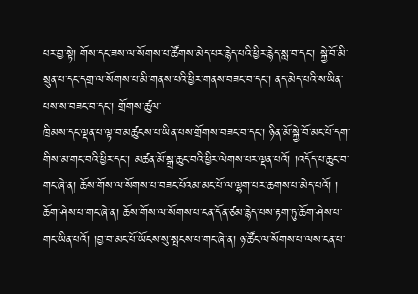པར་བྱ་སྟེ། གོས་དང་ཟས་ལ་སོགས་པ་ཚོགས་མེད་པར་རྙེད་པའི་ཕྱིར་རྙེད་སླ་བ་དང་། སྐྱེ་བོ་མི་སྲུན་པ་དང་དགྲ་ལ་སོགས་པ་མི་གནས་པའི་ཕྱིར་གནས་བཟང་བ་དང་། ནད་མེད་པའི་ས་ཡིན་པས་ས་བཟང་བ་དང་། གྲོགས་ཚུལ་
ཁྲིམས་དང་ལྡན་པ་ལྟ་བ་མཚུངས་པ་ཡིན་པས་གྲོགས་བཟང་བ་དང་། ཉིན་མོ་སྐྱེ་བོ་མང་པོ་དག་གིས་མ་གང་བའི་ཕྱིར་དང་། མཚན་མོ་སྒྲ་ཆུང་བའི་ཕྱིར་ལེགས་པར་ལྡན་པའོ། །འདོད་པ་ཆུང་བ་གང་ཞེ་ན། ཆོས་གོས་ལ་སོགས་པ་བཟང་པོའམ་མང་པོ་ལ་ལྷག་པར་ཆགས་པ་མེད་པའོ། །
ཆོག་ཤེས་པ་གང་ཞེ་ན། ཆོས་གོས་ལ་སོགས་པ་ངན་དོན་ཙམ་རྙེད་པས་རྟག་ཏུ་ཆོག་ཤེས་པ་གང་ཡིན་པའོ། །བྱ་བ་མང་པོ་ཡོངས་སུ་སྤངས་པ་གང་ཞེ་ན། ཉ་ཚོང་ལ་སོགས་པ་ལས་ངན་པ་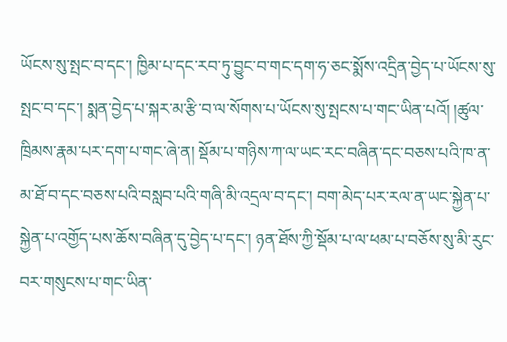ཡོངས་སུ་སྤང་བ་དང་། ཁྱིམ་པ་དང་རབ་ཏུ་བྱུང་བ་གང་དག་ཧ་ཅང་སྨོས་འདྲིན་བྱེད་པ་ཡོངས་སུ་
སྤང་བ་དང་། སྨན་བྱེད་པ་སྐར་མ་རྩི་བ་ལ་སོགས་པ་ཡོངས་སུ་སྤངས་པ་གང་ཡིན་པའོ། །ཚུལ་ཁྲིམས་རྣམ་པར་དག་པ་གང་ཞེ་ན། སྡོམ་པ་གཉིས་ཀ་ལ་ཡང་རང་བཞིན་དང་བཅས་པའི་ཁ་ན་མ་ཐོ་བ་དང་བཅས་པའི་བསླབ་པའི་གཞི་མི་འདྲལ་བ་དང་། བག་མེད་པར་རལ་ན་ཡང་སྐྱེན་པ་
སྐྱེན་པ་འགྱོད་པས་ཆོས་བཞིན་དུ་བྱེད་པ་དང་། ཉན་ཐོས་ཀྱི་སྡོམ་པ་ལ་ཕམ་པ་བཅོས་སུ་མི་རུང་བར་གསུངས་པ་གང་ཡིན་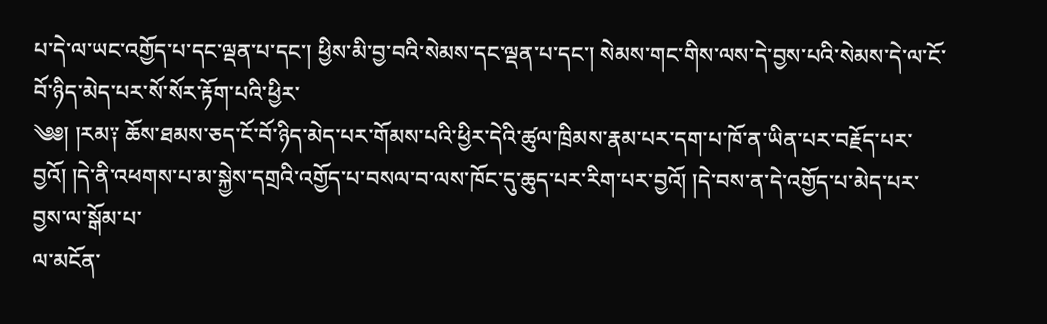པ་དེ་ལ་ཡང་འགྱོད་པ་དང་ལྡན་པ་དང་། ཕྱིས་མི་བྱ་བའི་སེམས་དང་ལྡན་པ་དང་། སེམས་གང་གིས་ལས་དེ་བྱས་པའི་སེམས་དེ་ལ་ངོ་བོ་ཉིད་མེད་པར་སོ་སོར་རྟོག་པའི་ཕྱིར་
༄༅། །རམ༑ ཆོས་ཐམས་ཅད་ངོ་བོ་ཉིད་མེད་པར་གོམས་པའི་ཕྱིར་དེའི་ཚུལ་ཁྲིམས་རྣམ་པར་དག་པ་ཁོ་ན་ཡིན་པར་བརྗོད་པར་བྱའོ། །དེ་ནི་འཕགས་པ་མ་སྐྱེས་དགྲའི་འགྱོད་པ་བསལ་བ་ལས་ཁོང་དུ་ཆུད་པར་རིག་པར་བྱའོ། །དེ་བས་ན་དེ་འགྱོད་པ་མེད་པར་བྱས་ལ་སྒོམ་པ་
ལ་མངོན་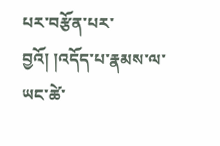པར་བརྩོན་པར་བྱའོ། །འདོད་པ་རྣམས་ལ་ཡང་ཚེ་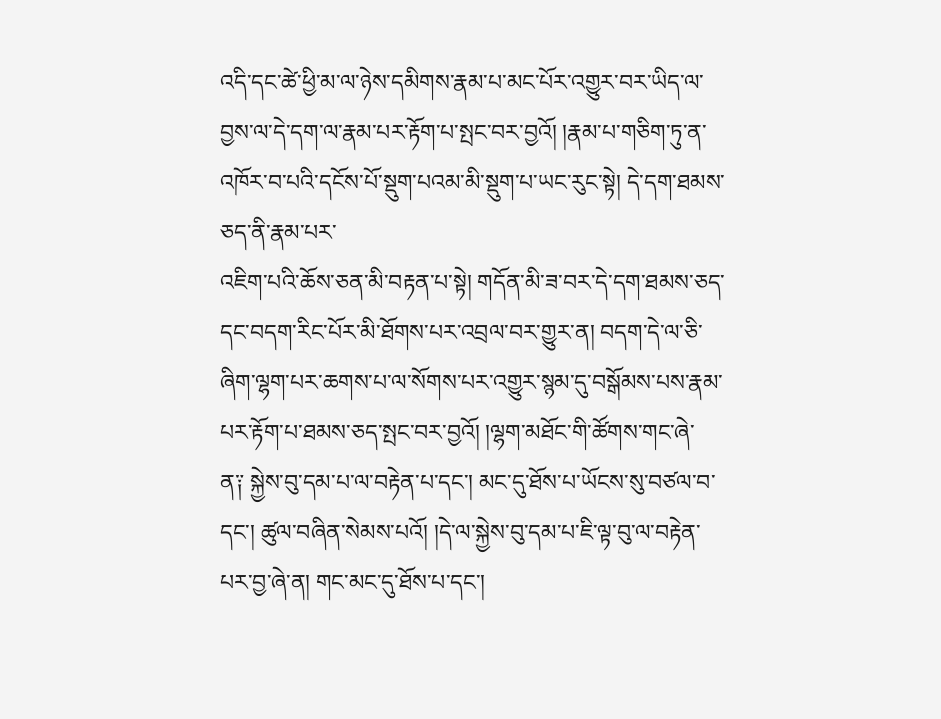འདི་དང་ཚེ་ཕྱི་མ་ལ་ཉེས་དམིགས་རྣམ་པ་མང་པོར་འགྱུར་བར་ཡིད་ལ་བྱས་ལ་དེ་དག་ལ་རྣམ་པར་རྟོག་པ་སྤང་བར་བྱའོ། །རྣམ་པ་གཅིག་ཏུ་ན་འཁོར་བ་པའི་དངོས་པོ་སྡུག་པའམ་མི་སྡུག་པ་ཡང་རུང་སྟེ། དེ་དག་ཐམས་ཅད་ནི་རྣམ་པར་
འཇིག་པའི་ཆོས་ཅན་མི་བརྟན་པ་སྟེ། གདོན་མི་ཟ་བར་དེ་དག་ཐམས་ཅད་དང་བདག་རིང་པོར་མི་ཐོགས་པར་འབྲལ་བར་གྱུར་ན། བདག་དེ་ལ་ཅི་ཞིག་ལྷག་པར་ཆགས་པ་ལ་སོགས་པར་འགྱུར་སྙམ་དུ་བསྒོམས་པས་རྣམ་པར་རྟོག་པ་ཐམས་ཅད་སྤང་བར་བྱའོ། །ལྷག་མཐོང་གི་ཚོགས་གང་ཞེ་
ན༑ སྐྱེས་བུ་དམ་པ་ལ་བརྟེན་པ་དང་། མང་དུ་ཐོས་པ་ཡོངས་སུ་བཙལ་བ་དང་། ཚུལ་བཞིན་སེམས་པའོ། །དེ་ལ་སྐྱེས་བུ་དམ་པ་ཇི་ལྟ་བུ་ལ་བརྟེན་པར་བྱ་ཞེ་ན། གང་མང་དུ་ཐོས་པ་དང་།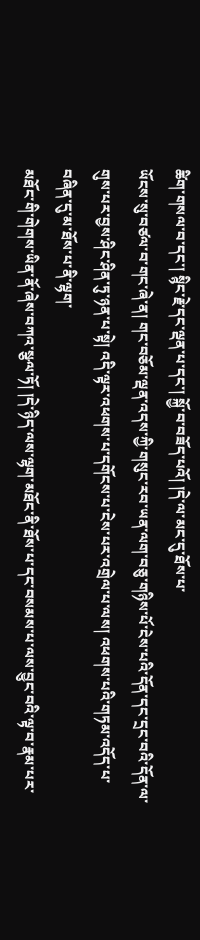ཚིག་གསལ་བ་དང་། སྙིང་རྗེ་དང་ལྡན་པ་དང་། སྐྱོ་བ་བཟོད་པའོ། །དེ་ལ་མང་དུ་ཐོས་པ་
ཡོངས་སུ་བཙལ་བ་གང་ཞེ་ན། གང་བཅོམ་ལྡན་འདས་ཀྱི་གསུང་རབ་ཡན་ལག་བཅུ་གཉིས་པོ་ངེས་པའི་དོན་དང་དྲང་བའི་དོན་ལ་གུས་པར་བྱས་ཤིང་ཤིན་ཏུ་ཉན་པ་སྟེ། འདི་ལྟར་འཕགས་པ་དགོངས་པ་ངེས་པར་འགྲེལ་པ་ལས། འཕགས་པའི་གཏམ་འདོད་པ་བཞིན་དུ་མ་ཐོས་པ་ནི་ལྷག་
མཐོང་གི་གེགས་ཡིན་ནོ་ཞེས་བཀའ་སྩལ་ཏོ། །དེ་ཉིད་ལས་ལྷག་མཐོང་ནི་ཐོས་པ་དང་བསམས་པ་ལས་བྱུང་བའི་ལྟ་བ་རྣམ་པར་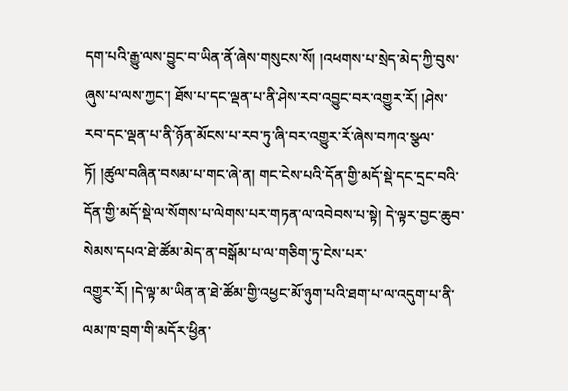དག་པའི་རྒྱུ་ལས་བྱུང་བ་ཡིན་ནོ་ཞེས་གསུངས་སོ། །འཕགས་པ་སྲེད་མེད་ཀྱི་བུས་ཞུས་པ་ལས་ཀྱང་། ཐོས་པ་དང་ལྡན་པ་ནི་ཤེས་རབ་འབྱུང་བར་འགྱུར་རོ། །ཤེས་
རབ་དང་ལྡན་པ་ནི་ཉོན་མོངས་པ་རབ་ཏུ་ཞི་བར་འགྱུར་རོ་ཞེས་བཀའ་སྩལ་ཏོ། །ཚུལ་བཞིན་བསམ་པ་གང་ཞེ་ན། གང་ངེས་པའི་དོན་གྱི་མདོ་སྡེ་དང་དྲང་བའི་དོན་གྱི་མདོ་སྡེ་ལ་སོགས་པ་ལེགས་པར་གཏན་ལ་འབེབས་པ་སྟེ། དེ་ལྟར་བྱང་ཆུབ་སེམས་དཔའ་ཐེ་ཚོམ་མེད་ན་བསྒོམ་པ་ལ་གཅིག་ཏུ་ངེས་པར་
འགྱུར་རོ། །དེ་ལྟ་མ་ཡིན་ན་ཐེ་ཚོམ་གྱི་འཕྱང་མོ་ཉུག་པའི་ཐག་པ་ལ་འདུག་པ་ནི་ལམ་ཁ་བྲག་གི་མདོར་ཕྱིན་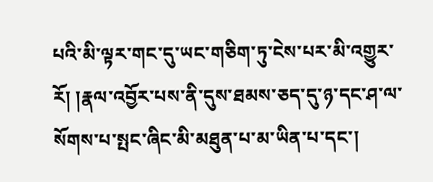པའི་མི་ལྟར་གང་དུ་ཡང་གཅིག་ཏུ་ངེས་པར་མི་འགྱུར་རོ། །རྣལ་འབྱོར་པས་ནི་དུས་ཐམས་ཅད་དུ་ཉ་དང་ཤ་ལ་སོགས་པ་སྤང་ཞིང་མི་མཐུན་པ་མ་ཡིན་པ་དང་།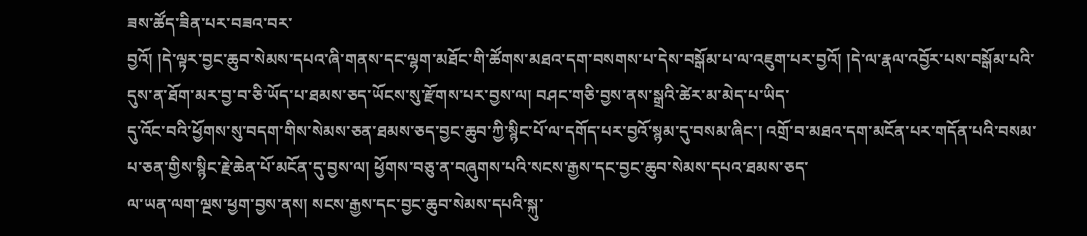ཟས་ཚོད་ཟིན་པར་བཟའ་བར་
བྱའོ། །དེ་ལྟར་བྱང་ཆུབ་སེམས་དཔའ་ཞི་གནས་དང་ལྷག་མཐོང་གི་ཚོགས་མཐའ་དག་བསགས་པ་དེས་བསྒོམ་པ་ལ་འཇུག་པར་བྱའོ། །དེ་ལ་རྣལ་འབྱོར་པས་བསྒོམ་པའི་དུས་ན་ཐོག་མར་བྱ་བ་ཅི་ཡོད་པ་ཐམས་ཅད་ཡོངས་སུ་རྫོགས་པར་བྱས་ལ། བཤང་གཅི་བྱས་ནས་སྒྲའི་ཚེར་མ་མེད་པ་ཡིད་
དུ་འོང་བའི་ཕྱོགས་སུ་བདག་གིས་སེམས་ཅན་ཐམས་ཅད་བྱང་ཆུབ་ཀྱི་སྙིང་པོ་ལ་དགོད་པར་བྱའོ་སྙམ་དུ་བསམ་ཞིང་། འགྲོ་བ་མཐའ་དག་མངོན་པར་གདོན་པའི་བསམ་པ་ཅན་གྱིས་སྙིང་རྗེ་ཆེན་པོ་མངོན་དུ་བྱས་ལ། ཕྱོགས་བཅུ་ན་བཞུགས་པའི་སངས་རྒྱས་དང་བྱང་ཆུབ་སེམས་དཔའ་ཐམས་ཅད་
ལ་ཡན་ལག་ལྔས་ཕྱག་བྱས་ནས། སངས་རྒྱས་དང་བྱང་ཆུབ་སེམས་དཔའི་སྐུ་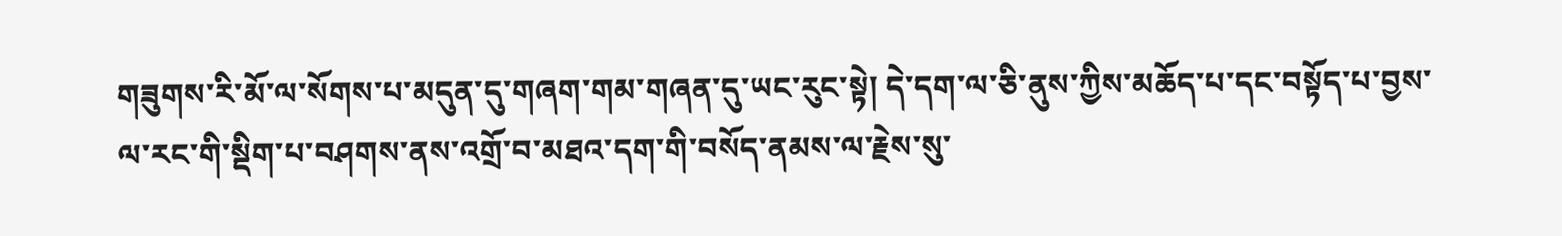གཟུགས་རི་མོ་ལ་སོགས་པ་མདུན་དུ་གཞག་གམ་གཞན་དུ་ཡང་རུང་སྟེ། དེ་དག་ལ་ཅི་ནུས་ཀྱིས་མཆོད་པ་དང་བསྟོད་པ་བྱས་ལ་རང་གི་སྡིག་པ་བཤགས་ནས་འགྲོ་བ་མཐའ་དག་གི་བསོད་ནམས་ལ་རྗེས་སུ་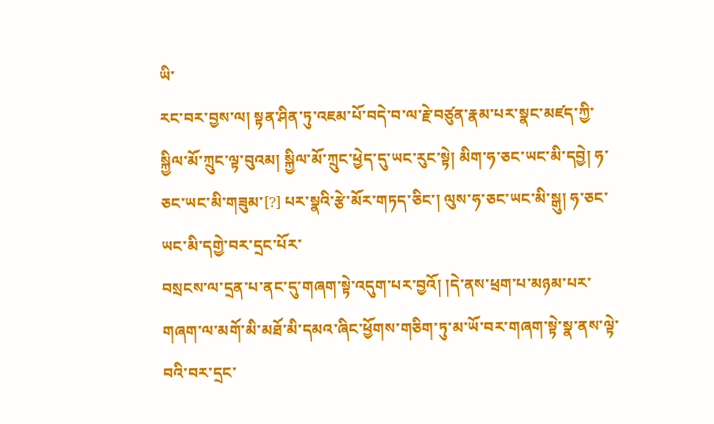ཡི་
རང་བར་བྱས་ལ། སྟན་ཤིན་ཏུ་འཇམ་པོ་བདེ་བ་ལ་རྗེ་བཙུན་རྣམ་པར་སྣང་མཛད་ཀྱི་སྐྱིལ་མོ་ཀྲུང་ལྟ་བུའམ། སྐྱིལ་མོ་ཀྲུང་ཕྱེད་དུ་ཡང་རུང་སྟེ། མིག་ཧ་ཅང་ཡང་མི་དབྱེ། ཧ་ཅང་ཡང་མི་གཟུམ་[?] པར་སྣའི་རྩེ་མོར་གཏད་ཅིང་། ལུས་ཧ་ཅང་ཡང་མི་སྒུ། ཧ་ཅང་ཡང་མི་དགྱེ་བར་དྲང་པོར་
བསྲངས་ལ་དྲན་པ་ནང་དུ་གཞག་སྟེ་འདུག་པར་བྱའོ། །དེ་ནས་ཕྲག་པ་མཉམ་པར་གཞག་ལ་མགོ་མི་མཐོ་མི་དམའ་ཞིང་ཕྱོགས་གཅིག་ཏུ་མ་ཡོ་བར་གཞག་སྟེ་སྣ་ནས་ལྟེ་བའི་བར་དྲང་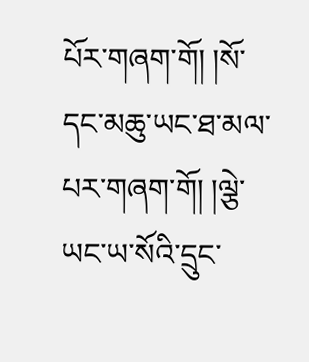པོར་གཞག་གོ། །སོ་དང་མཆུ་ཡང་ཐ་མལ་པར་གཞག་གོ། །ལྕེ་ཡང་ཡ་སོའི་དྲུང་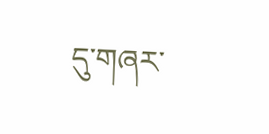དུ་གཞར་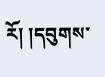རོ། །དབུགས་